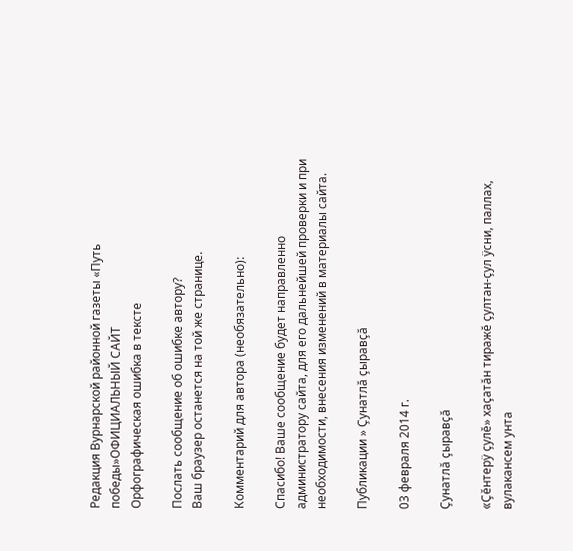Редакция Вурнарской районной газеты «Путь победы»ОФИЦИАЛЬНЫЙ САЙТ
Орфографическая ошибка в тексте

Послать сообщение об ошибке автору?
Ваш браузер останется на той же странице.

Комментарий для автора (необязательно):

Спасибо! Ваше сообщение будет направленно администратору сайта, для его дальнейшей проверки и при необходимости, внесения изменений в материалы сайта.

Публикации » Çунатлă çыравçă

03 февраля 2014 г.

Çунатлă çыравçă

«Çĕнтерÿ çулĕ» хаçатăн тиражĕ çултан-çул ÿсни, паллах, вулакансем унта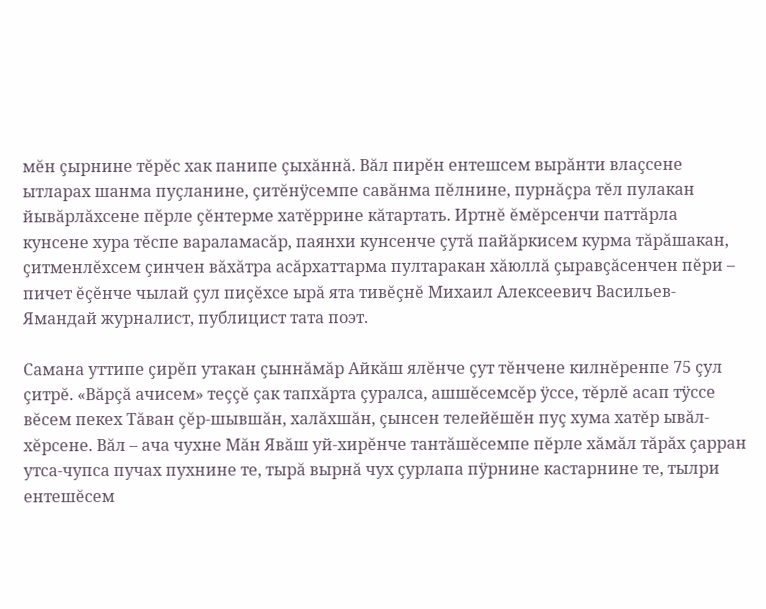мĕн çырнине тĕрĕс хак панипе çыхăннă. Вăл пирĕн ентешсем вырăнти влаçсене ытларах шанма пуçланине, çитĕнÿсемпе савăнма пĕлнине, пурнăçра тĕл пулакан йывăрлăхсене пĕрле çĕнтерме хатĕррине кăтартать. Иртнĕ ĕмĕрсенчи паттăрла кунсене хура тĕспе вараламасăр, паянхи кунсенче çутă пайăркисем курма тăрăшакан, çитменлĕхсем çинчен вăхăтра асăрхаттарма пултаракан хăюллă çыравçăсенчен пĕри – пичет ĕçĕнче чылай çул пиçĕхсе ырă ята тивĕçнĕ Михаил Алексеевич Васильев-Ямандай журналист, публицист тата поэт.

Самана уттипе çирĕп утакан çыннăмăр Айкăш ялĕнче çут тĕнчене килнĕренпе 75 çул çитрĕ. «Вăрçă ачисем» теççĕ çак тапхăрта çуралса, ашшĕсемсĕр ÿссе, тĕрлĕ асап тÿссе вĕсем пекех Тăван çĕр-шывшăн, халăхшăн, çынсен телейĕшĕн пуç хума хатĕр ывăл-хĕрсене. Вăл – ача чухне Мăн Явăш уй-хирĕнче тантăшĕсемпе пĕрле хăмăл тăрăх çарран утса-чупса пучах пухнине те, тырă вырнă чух çурлапа пÿрнине кастарнине те, тылри ентешĕсем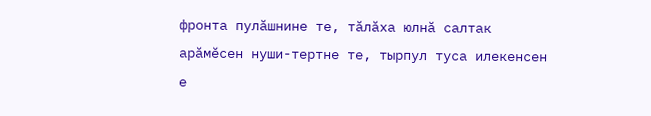фронта пулăшнине те, тăлăха юлнă салтак арăмĕсен нуши-тертне те, тырпул туса илекенсен е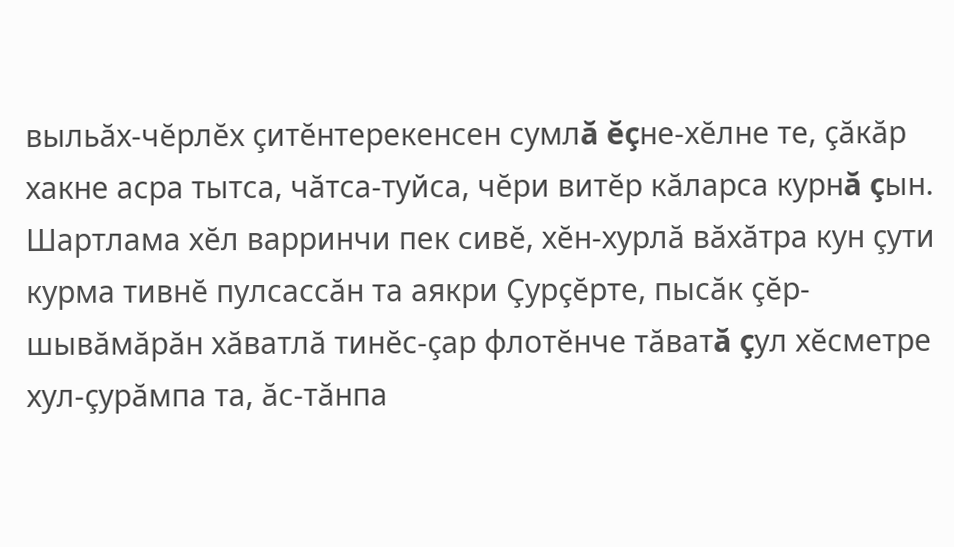выльăх-чĕрлĕх çитĕнтерекенсен сумлă ĕçне-хĕлне те, çăкăр хакне асра тытса, чăтса-туйса, чĕри витĕр кăларса курнă çын. Шартлама хĕл варринчи пек сивĕ, хĕн-хурлă вăхăтра кун çути курма тивнĕ пулсассăн та аякри Çурçĕрте, пысăк çĕр-шывăмăрăн хăватлă тинĕс-çар флотĕнче тăватă çул хĕсметре хул-çурăмпа та, ăс-тăнпа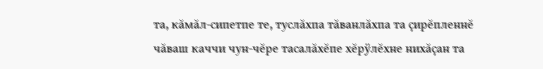та, кăмăл-сипетпе те, туслăхпа тăванлăхпа та çирĕпленнĕ чăваш каччи чун-чĕре тасалăхĕпе хĕрÿлĕхне нихăçан та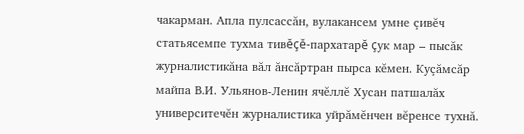чакарман. Апла пулсассăн, вулакансем умне çивĕч статьясемпе тухма тивĕçĕ-пархатарĕ çук мар – пысăк журналистикăна вăл ăнсăртран пырса кĕмен. Куçăмсăр майпа В.И. Ульянов-Ленин ячĕллĕ Хусан патшалăх университечĕн журналистика уйрăмĕнчен вĕренсе тухнă.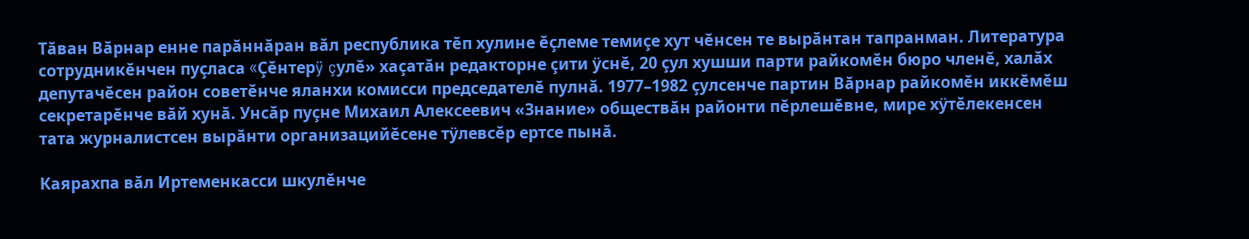Тăван Вăрнар енне парăннăран вăл республика тĕп хулине ĕçлеме темиçе хут чĕнсен те вырăнтан тапранман. Литература сотрудникĕнчен пуçласа «Çĕнтерÿ çулĕ» хаçатăн редакторне çити ÿснĕ, 20 çул хушши парти райкомĕн бюро членĕ, халăх депутачĕсен район советĕнче яланхи комисси председателĕ пулнă. 1977–1982 çулсенче партин Вăрнар райкомĕн иккĕмĕш секретарĕнче вăй хунă. Унсăр пуçне Михаил Алексеевич «Знание» обществăн районти пĕрлешĕвне, мире хÿтĕлекенсен тата журналистсен вырăнти организацийĕсене тÿлевсĕр ертсе пынă.

Каярахпа вăл Иртеменкасси шкулĕнче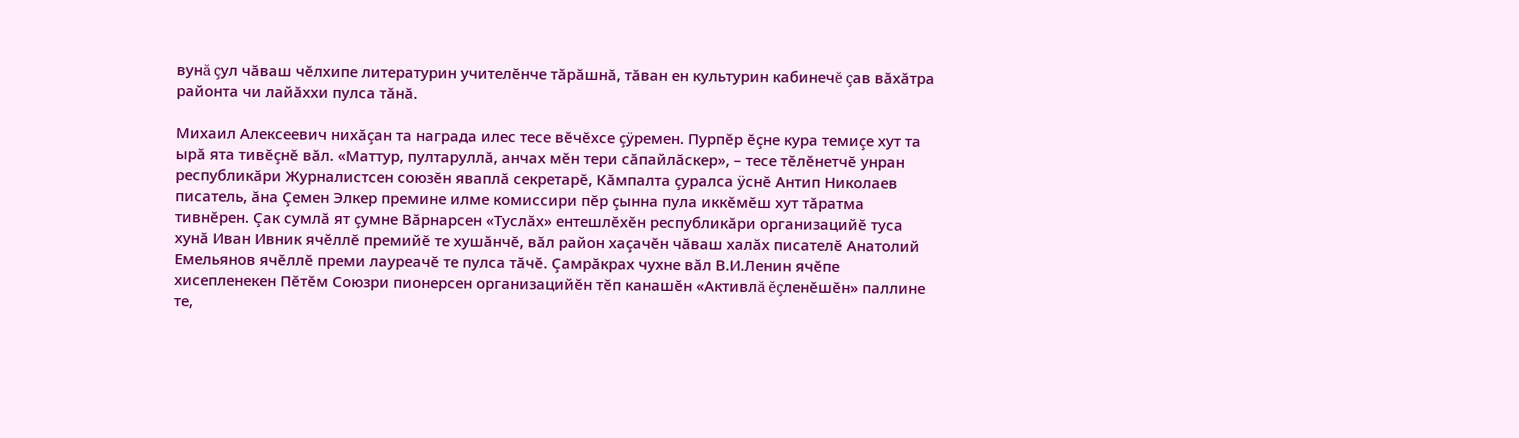вунă çул чăваш чĕлхипе литературин учителĕнче тăрăшнă, тăван ен культурин кабинечĕ çав вăхăтра районта чи лайăххи пулса тăнă.

Михаил Алексеевич нихăçан та награда илес тесе вĕчĕхсе çÿремен. Пурпĕр ĕçне кура темиçе хут та ырă ята тивĕçнĕ вăл. «Маттур, пултаруллă, анчах мĕн тери сăпайлăскер», – тесе тĕлĕнетчĕ унран республикăри Журналистсен союзĕн яваплă секретарĕ, Кăмпалта çуралса ÿснĕ Антип Николаев писатель, ăна Çемен Элкер премине илме комиссири пĕр çынна пула иккĕмĕш хут тăратма тивнĕрен. Çак сумлă ят çумне Вăрнарсен «Туслăх» ентешлĕхĕн республикăри организацийĕ туса хунă Иван Ивник ячĕллĕ премийĕ те хушăнчĕ, вăл район хаçачĕн чăваш халăх писателĕ Анатолий Емельянов ячĕллĕ преми лауреачĕ те пулса тăчĕ. Çамрăкрах чухне вăл В.И.Ленин ячĕпе хисепленекен Пĕтĕм Союзри пионерсен организацийĕн тĕп канашĕн «Активлă ĕçленĕшĕн» паллине те,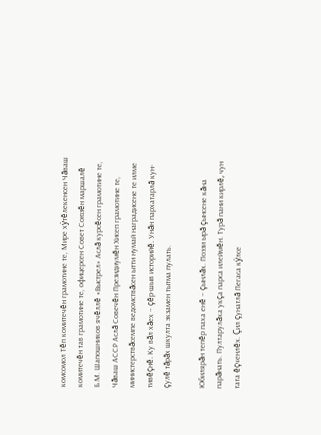комсомол Тĕп комитечĕн грамотине те, Мире хÿтĕлекенсен Чăваш комитечĕн тав грамотине те, офицерсен Совет Союзĕн маршалĕ Б.М. Шапошников ячĕллĕ «Выстрел» Аслă курсĕсен грамотине те, Чăваш АССР Аслă Совечĕн Президиумĕн Хисеп грамотине те, министерствăсемпе ведомствăсен ытти нумай наградисене те илме тивĕçнĕ. Ку вăл хăех – çĕр-шыв историйĕ. Унăн пархатарлă кун-çулĕ тăрăх шкулта экзамен тытма пулать.

Юбилярăн тепĕр паха енĕ – çынлăх. Поэзи ырă çынсене кăна парăнать. Пултарулăха укçа парса илеймĕн. Турă пани кирлĕ, чун тата ĕçченлĕх. Çил çунатлă Пегаса кÿлсе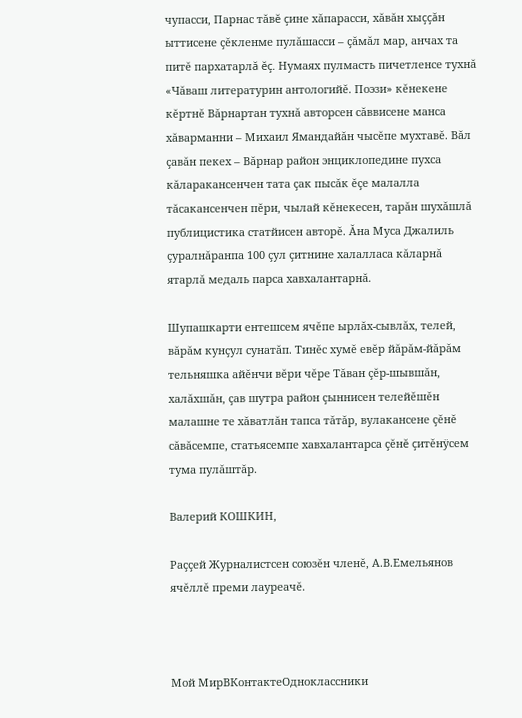чупасси, Парнас тăвĕ çине хăпарасси, хăвăн хыççăн ыттисене çĕкленме пулăшасси – çăмăл мар, анчах та питĕ пархатарлă ĕç. Нумаях пулмасть пичетленсе тухнă «Чăваш литературин антологийĕ. Поэзи» кĕнекене кĕртнĕ Вăрнартан тухнă авторсен сăввисене манса хăварманни – Михаил Ямандайăн чысĕпе мухтавĕ. Вăл çавăн пекех – Вăрнар район энциклопедине пухса кăларакансенчен тата çак пысăк ĕçе малалла тăсакансенчен пĕри, чылай кĕнекесен, тарăн шухăшлă публицистика статйисен авторĕ. Ăна Муса Джалиль çуралнăранпа 100 çул çитнине халалласа кăларнă ятарлă медаль парса хавхалантарнă.

Шупашкарти ентешсем ячĕпе ырлăх-сывлăх, телей, вăрăм кунçул сунатăп. Тинĕс хумĕ евĕр йăрăм-йăрăм тельняшка айĕнчи вĕри чĕре Тăван çĕр-шывшăн, халăхшăн, çав шутра район çыннисен телейĕшĕн малашне те хăватлăн тапса тăтăр, вулакансене çĕнĕ сăвăсемпе, статьясемпе хавхалантарса çĕнĕ çитĕнÿсем тума пулăштăр.

Валерий КОШКИН,

Раççей Журналистсен союзĕн членĕ, А.В.Емельянов ячĕллĕ преми лауреачĕ.



Мой МирВКонтактеОдноклассники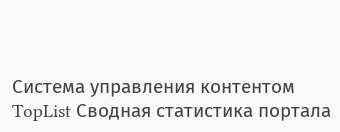Система управления контентом
TopList Сводная статистика портала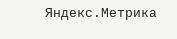Яндекс.Метрика